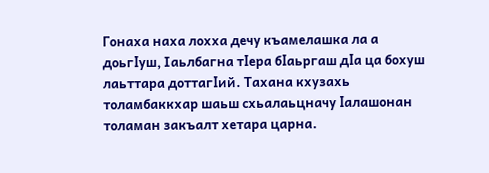Гонаха наха лохха дечу къамелашка ла а доьгӏуш, Іаьлбагна тӏера бӏаьргаш дӏа ца бохуш лаьттара доттагӏий. Тахана кхузахь толамбаккхар шаьш схьалаьцначу ӏалашонан толаман закъалт хетара царна.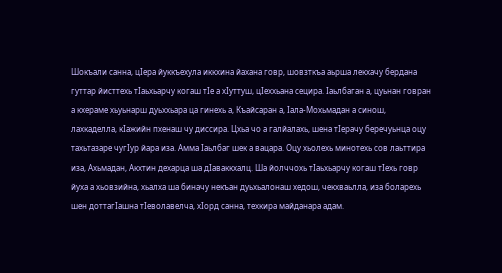Шокъали санна, цӏера йуккъехула иккхина йахана говр, шовзткъа аьрша лекхачу бердана гуттар йисттехь тӏаьхьарчу когаш тӏе а хӏуттуш, цӏеххьана сецира. Ӏаьлбаган а, цуьнан говран а кхераме хьуьнарш дуьххьара ца гинехь а, Къайсаран а, ӏала-Мохьмадан а синош, лахкаделла, кӏажийн пхенаш чу диссира. Цхьа чо а галйалахь, шена тӏерачу беречуьнца оцу тахьтазаре чугӏур йара иза. Амма ӏаьлбаг шек а вацара. Оцу хьолехь минотехь сов лаьттира иза, Ахьмадан, Акхтин дехарца ша дӏаваккхалц. Ша йолччохь тӏаьхьарчу когаш тӏехь говр йуха а хьовзийна, хьалха ша биначу некъан дуьхьалонаш хедош, чекхваьлла, иза боларехь шен доттагӏашна тӏеволавелча, хӏорд санна, техкира майданара адам.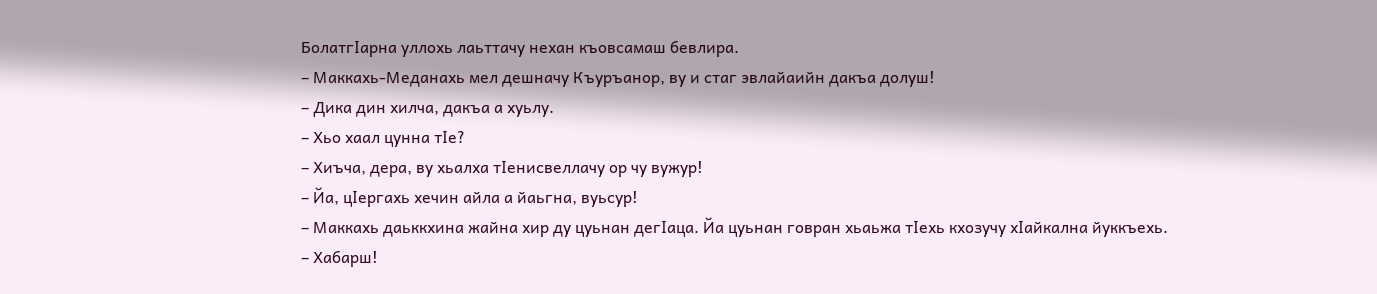Болатгӏарна уллохь лаьттачу нехан къовсамаш бевлира.
– Маккахь-Меданахь мел дешначу Къуръанор, ву и стаг эвлайаийн дакъа долуш!
– Дика дин хилча, дакъа а хуьлу.
– Хьо хаал цунна тӏе?
– Хиъча, дера, ву хьалха тӏенисвеллачу ор чу вужур!
– Йа, цӏергахь хечин айла а йаьгна, вуьсур!
– Маккахь даьккхина жайна хир ду цуьнан дегӏаца. Йа цуьнан говран хьаьжа тӏехь кхозучу хӏайкална йуккъехь.
– Хабарш!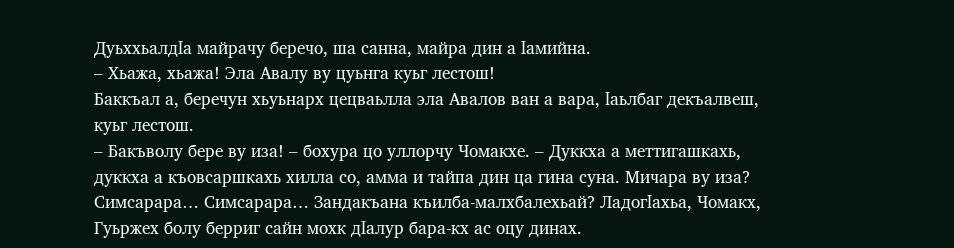Дуьххьалдӏа майрачу беречо, ша санна, майра дин а ӏамийна.
– Хьажа, хьажа! Эла Авалу ву цуьнга куьг лестош!
Баккъал а, беречун хьуьнарх цецваьлла эла Авалов ван а вара, ӏаьлбаг декъалвеш, куьг лестош.
– Бакъволу бере ву иза! – бохура цо уллорчу Чомакхе. – Дуккха а меттигашкахь, дуккха а къовсаршкахь хилла со, амма и тайпа дин ца гина суна. Мичара ву иза? Симсарара… Симсарара… Зандакъана къилба-малхбалехьай? Ладогӏахьа, Чомакх, Гуьржех болу берриг сайн мохк дӏалур бара-кх ас оцу динах.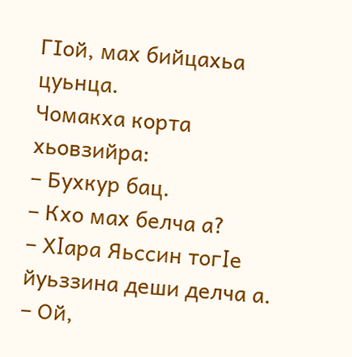ГІой, мах бийцахьа цуьнца.
Чомакха корта хьовзийра:
– Бухкур бац.
– Кхо мах белча а?
– Хӏара Яьссин тогӏе йуьззина деши делча а.
– Ой,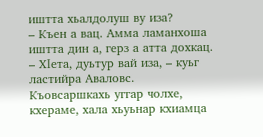иштта хьалдолуш ву иза?
– Къен а вац. Амма ламанхоша иштта дин а, герз а атта дохкац.
– Хӏета, дуьтур вай иза, – куьг ластийра Аваловс.
Къовсаршкахь уггар чолхе, кхераме, хала хьуьнар кхиамца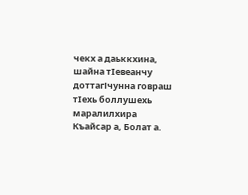чекх а даьккхина, шайна тӏевеанчу доттагІчунна говраш тӏехь боллушехь маралилхира Къайсар а, Болат а.